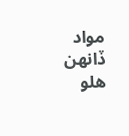مواد ڏانھن هلو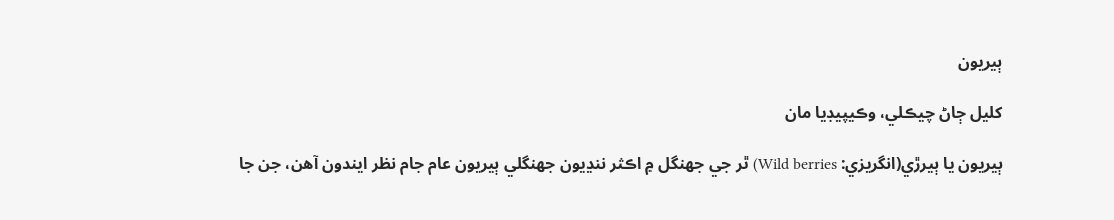ٻيريون

کليل ڄاڻ چيڪلي، وڪيپيڊيا مان

ٻيريون يا ٻيرڙي(انگريزي: Wild berries) ٿر جي جهنگل ۾ اڪثر ننڍيون جهنگلي ٻيريون عام جام نظر ايندون آهن، جن جا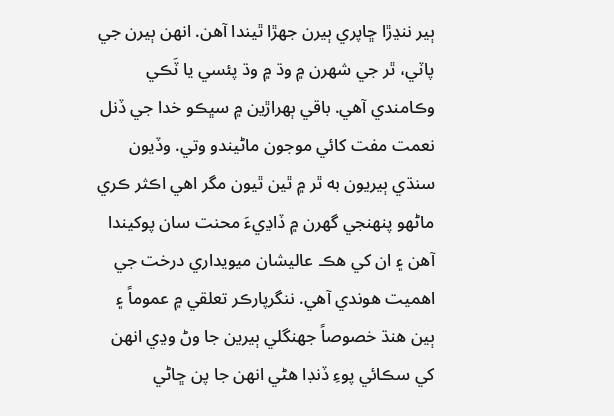ٻير ننڍڙا ڇاپري ٻيرن جهڙا ٿيندا آهن. انهن ٻيرن جي پاٽي، ٿر جي شهرن ۾ وڌ ۾ وڌ پئسي يا ٽَڪي وڪامندي آهي. باقي ٻهراڙين ۾ سڀڪو خدا جي ڏنل نعمت مفت کائي موجون ماڻيندو وتي. وڏيون سنڌي ٻيريون به ٿر ۾ ٿين ٿيون مگر اهي اڪثر ڪري ماڻهو پنهنجي گهرن ۾ ڏاڍيءَ محنت سان پوکيندا آهن ۽ ان کي هڪ عاليشان ميويداري درخت جي اهميت هوندي آهي. ننگرپارڪر تعلقي ۾ عموماً ۽ ٻين هنڌ خصوصاً جهنگلي ٻيرين جا وڻ وڍي انهن کي سڪائي پوءِ ڏنڊا هڻي انهن جا پن ڇاڻي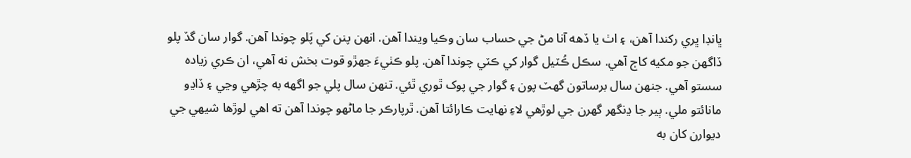ڀانڊا ڀري رکندا آهن، ۽ اٺ يا ڏهه آنا مڻ جي حساب سان وڪيا ويندا آهن. انهن پنن کي پَلو چوندا آهن. گوار سان گڏ پلو ڏاگهن جو مکيه کاڄ آهي. سڪل ڪُٽيل گوار کي ڪٽي چوندا آهن. پلو ڪٺيءَ جهڙو قوت بخش نه آهي، ان ڪري زياده سستو آهي. جنهن سال برساتون گهٽ پون ۽ گوار جي پوک ٿوري ٿئي. تنهن سال پلي جو اگهه به چڙهي وڃي ۽ ڏاڍو مانائتو ملي. ٻير جا ڍنگهر گهرن جي لوڙهي لاءِ نهايت ڪارائتا آهن. ٿرپارڪر جا ماڻهو چوندا آهن ته اهي لوڙها شيهي جي ديوارن کان به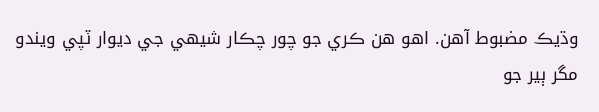وڌيڪ مضبوط آهن. اهو هن ڪري جو چور چڪار شيهي جي ديوار ٽپي ويندو مگر ٻير جو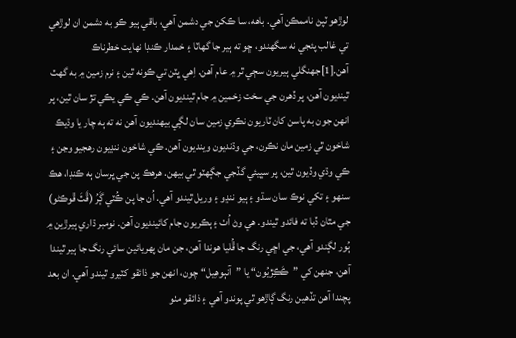لوڙهو ٽپڻ ناممڪن آهي. باهه، سا ڪکن جي دشمن آهي، باقي ٻيو ڪو به دشمن ان لوڙهي تي غالب پئجي نه سگهندو، ڇو ته ٻير جا گهاٽا ۽ خمدار ڪنڊا نهايت خطرناڪ آهن.[1]جهنگلي ٻيريون سڄي ٿر ۾ عام آهن. اِهي ڀٽن تي ڪونه ٿين ۽ نرم زمين ۾ به گهٽ ٿينديون آهن، پر ڏهرن جي سخت زخمين ۾ جام ٿينديون آهن. ڪي ڪي يڪي تڙ سان ٿين، پر انهن جون به پاسن کان ٽاريون نڪري زمين سان لڳي بيهنديون آهن نه ته ٻه چار يا وڌيڪ شاخون ٿي زمين مان نڪرن، جي وڌنديون وينديون آهن. ڪي شاخون ننڍيون رهجيو وڃن ۽ ڪي وڌي وڏيون ٿين، پر سڀيئي گڏجي جڳهٽو ٿي بيهن. هرهڪ پن جي ڀرسان ٻه ڪنڊا، هڪ سنهو ۽ تکي نوڪ سان سڌو ۽ ٻيو ننڍو ۽ وريل ٿيندو آهي. اُن جا پن ڪُٽي ڳَرُ (ڦَٽَ ڦوڪڻو) جي مٿان ڏبا ته فائدو ٿيندو. هي وڻ اُٺ ۽ ٻڪريون جام کائينديون آهن. نومبر ڌاري ٻيرڙين ۾ ٻُور لڳندو آهي، جي اڇي رنگ جا ڦُليا هوندا آهن، جن مان پهريائين سائي رنگ جا ٻير ٿيندا آهن، جنهن کي ”ڪَڪِڙيُون“ يا ”آنٻوهِيل“ چون، انهن جو ذائقو کٽيرو ٿيندو آهي. ان بعد پچندا آهن تڏهين رنگ ڳاڙهو ٿي پوندو آهي ۽ ذائقو مٺو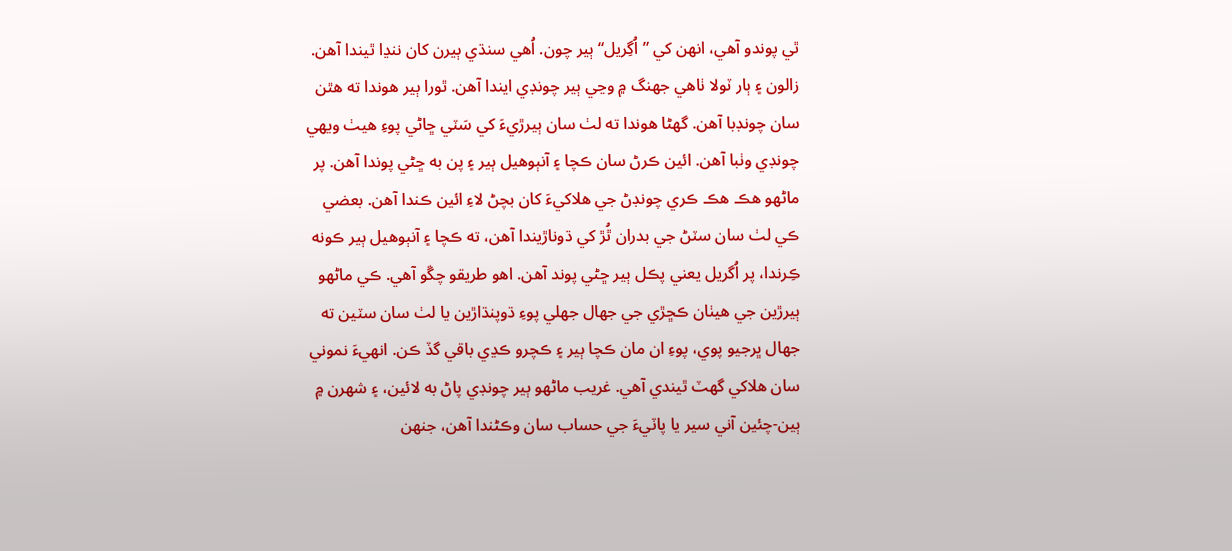ٿي پوندو آهي، انهن کي ”اُگِريل“ ٻير چون. اُهي سنڌي ٻيرن کان ننڍا ٿيندا آهن. زالون ۽ ٻار ٽولا ٺاهي جهنگ ۾ وڃي ٻير چونڊي ايندا آهن. ٿورا ٻير هوندا ته هٿن سان چونڊبا آهن. گهڻا هوندا ته لٺ سان ٻيرڙيءَ کي سَٽي ڇاڻي پوءِ هيٺ ويهي چونڊي وٺبا آهن. ائين ڪرڻ سان ڪچا ۽ آنٻوهيل ٻير ۽ پن به ڇڻي پوندا آهن. پر ماڻهو هڪ هڪ ڪري چونڊڻ جي هلاکيءَ کان بچڻ لاءِ ائين ڪندا آهن. بعضي ڪي لٺ سان سٽڻ جي بدران ٿُڙ کي ڌوناڙيندا آهن، ته ڪچا ۽ آنٻوهيل ٻير ڪونه ڪِرندا، پر اُگريل يعني پڪل ٻير ڇڻي پوند آهن. اهو طريقو چڱو آهي. ڪي ماڻهو ٻيرڙين جي هيٺان ڪڇڙي جي جهال جهلي پوءِ ڌوپنڌاڙين يا لٺ سان سٽين ته جهال ڀرجيو پوي، پوءِ ان مان ڪچا ٻير ۽ ڪچرو ڪڍي باقي گڏ ڪن. انهيءَ نموني سان هلاکي گهٽ ٿيندي آهي. غريب ماڻهو ٻير چونڊي پاڻ به لائين، ۽ شهرن ۾ ٻين-چئين آني سير يا پاٽيءَ جي حساب سان وڪڻندا آهن، جنهن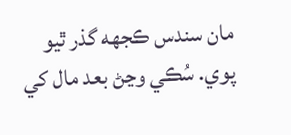مان سندس ڪجهه گذر ٿيو پوي. سُڪي وڃڻ بعد مال کي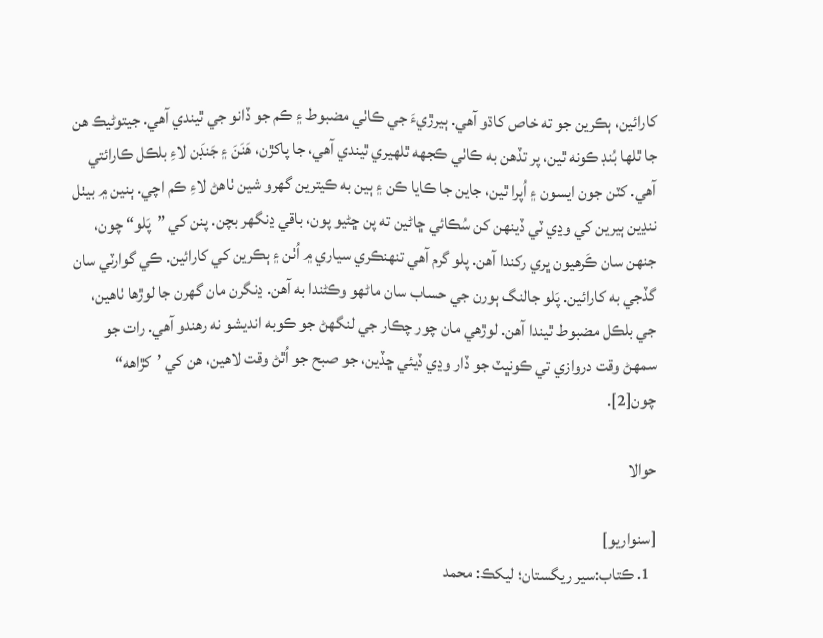کارائين، ٻڪرين جو ته خاص کاڌو آهي. ٻيرڙيءَ جي ڪاٺي مضبوط ۽ ڪم جو ڏانو جي ٿيندي آهي. جيتوڻيڪ هن جا ٿلها بُنڊ ڪونه ٿين، پر تڏهن به ڪاٺي ڪجهه ٿلهيري ٿيندي آهي، جا پاکڙن، هَنَنَ ۽ جَنڊَن لاءِ بلڪل ڪارائتي آهي. کٽن جون ايسون ۽ اُپرا ٿين، جاين جا ڪايا ڪن ۽ ٻين به ڪيترين گهرو شين ٺاهڻ لاءِ ڪم اچي. ٻنين ۾ بيٺل ننڍين ٻيرين کي وڍي ٽي ڏينهن کن سُڪائي ڇاڻين ته پن ڇڻيو پون، باقي ڍنگهر بچن. پنن کي ”پَلو“ چون، جنهن سان ڪَرهيون ڀري رکندا آهن. پلو گرم آهي تنهنڪري سياري ۾ اُٺن ۽ ٻڪرين کي کارائين. ڪي گوارٽي سان گڏجي به کارائين. پَلو جالنگ ٻورن جي حساب سان ماڻهو وڪڻندا به آهن. ڍنگرن مان گهرن جا لوڙها ٺاهين، جي بلڪل مضبوط ٿيندا آهن. لوڙهي مان چور چڪار جي لنگهڻ جو ڪوبه انديشو نه رهندو آهي. رات جو سمهڻ وقت دروازي تي ڪونڀٽ جو ڏار وڍي ڏيئي ڇڏين، جو صبح جو اُٿڻ وقت لاهين، هن کي ’کڙاهه“ چون[2].

حوالا

[سنواريو]
  1. ڪتاب:سير ريگستان؛ ليکڪ: محمد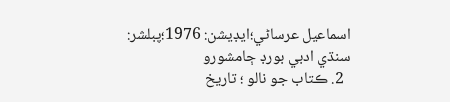اسماعيل عرساڻي؛ايڊيشن: 1976؛پبلشر: سنڌي ادبي بورڊ ڄامشورو
  2. ڪتاب جو نالو ؛ تاريخ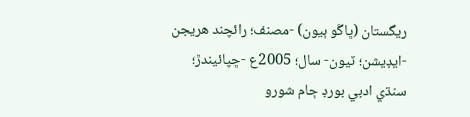ريگستان (ڀاڱو ٻيون) -مصنف؛ رائچند هريجن -ايڊيشن؛ ٽيون- سال؛ 2005ع -ڇپائيندڙ؛ سنڌي ادبي بورڊ ڄام شورو